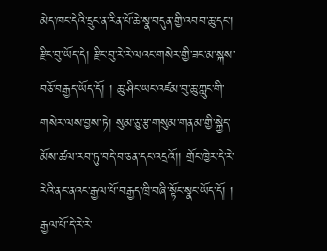མེད་ཁང་དེའི་དྲུང་ན་རིན་པོ་ཆེ་སྣ་བདུན་གྱི་འབབ་ཆུ་དང་། རྫིང་བུ་ཡོད་དེ། རྫིང་བུ་རེ་རེ་ལའང་གསེར་གྱི་ཟང་མ་སྐས་བཅོ་བརྒྱད་ཡོད་དོ། ། ཆུ་ཤིང་ཡང་འཛམ་བུ་ཆུ་ཀླུང་གི་གསེར་ལས་བྱས་ཏེ། སུམ་ཅུ་རྩ་གསུམ་གནམ་གྱི་སྐྱེད་མོས་ཚལ་རབ་ཏུ་བདེ་བ་ཅན་དང་འདྲའོ།། གྲོང་ཁྱེར་དེ་རེ་རེའི་ནང་ནའང་རྒྱལ་པོ་བརྒྱད་ཁྲི་བཞི་སྟོང་སྣང་ཡོད་དོ། ། རྒྱལ་པོ་དེ་རེ་རེ་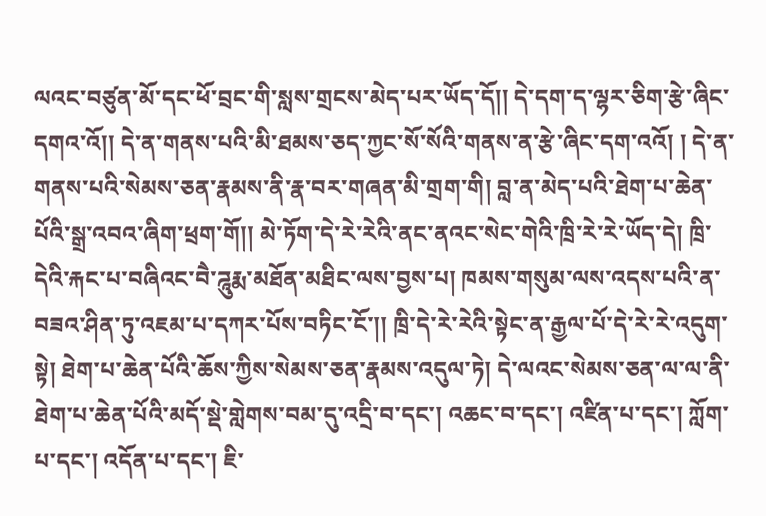ལའང་བཙུན་མོ་དང་ཕོ་བྲང་གི་སླས་གྲངས་མེད་པར་ཡོད་དོ།། དེ་དག་ད་ལྷར་ཅིག་རྩེ་ཞིང་དགའ་འོ།། དེ་ན་གནས་པའི་མི་ཐམས་ཅད་ཀྱང་སོ་སོའི་གནས་ན་རྩེ་ཞིང་དག་འའོ། ། དེ་ན་གནས་པའི་སེམས་ཅན་རྣམས་ནི་རྣ་བར་གཞན་མི་གྲག་གི། བླ་ན་མེད་པའི་ཐེག་པ་ཆེན་པོའི་སྒྲ་འབའ་ཞིག་ཕྲག་གོ།། མེ་ཏོག་དེ་རེ་རེའི་ནང་ནའང་སེང་གེའི་ཁྲི་རེ་རེ་ཡོད་དེ། ཁྲི་དེའི་རྐང་པ་བཞིའང་བཻ་ཌཱུརྨ་མཐོན་མཐིང་ལས་བྱས་པ། ཁམས་གསུམ་ལས་འདས་པའི་ན་བཟའ་ཤིན་ཏུ་འཇམ་པ་དཀར་པོས་བཏིང་ངོ་།། ཁྲི་དེ་རེ་རེའི་སྟེང་ན་རྒྱལ་པོ་དེ་རེ་རེ་འདུག་སྟེ། ཐེག་པ་ཆེན་པོའི་ཆོས་ཀྱིས་སེམས་ཅན་རྣམས་འདུལ་ཏེ། དེ་ལའང་སེམས་ཅན་ལ་ལ་ནི་ཐེག་པ་ཆེན་པོའི་མདོ་སྡེ་གླེགས་བམ་དུ་འདྲི་བ་དང་། འཆང་བ་དང་། འཛིན་པ་དང་། ཀློག་པ་དང་། འདོན་པ་དང་། ཇི་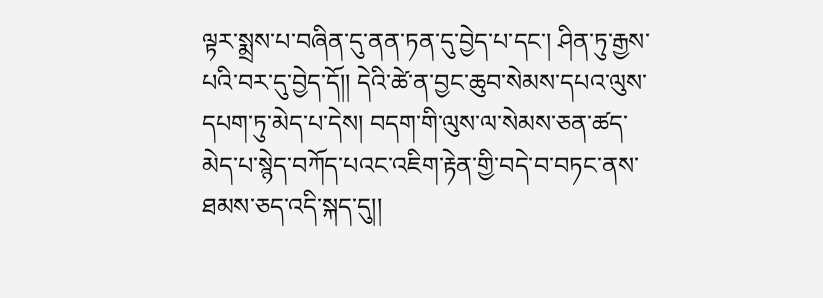ལྟར་སྨྲས་པ་བཞིན་དུ་ནན་ཏན་དུ་བྱེད་པ་དང་། ཤིན་ཏུ་རྒྱས་པའི་བར་དུ་བྱེད་དོ།། དེའི་ཚེ་ན་བྱང་ཆུབ་སེམས་དཔའ་ལུས་དཔག་ཏུ་མེད་པ་དེས། བདག་གི་ལུས་ལ་སེམས་ཅན་ཚད་མེད་པ་སྙེད་བཀོད་པའང་འཇིག་རྟེན་གྱི་བདེ་བ་བཏང་ནས་ཐམས་ཅད་འདི་སྐད་དུ།།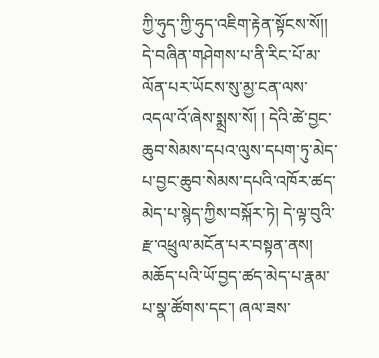ཀྱི་ཧུད་ཀྱི་ཧུད་འཇིག་རྟེན་སྟོངས་སོ།། དེ་བཞིན་གཤེགས་པ་ནི་རིང་པོ་མ་ལོན་པར་ཡོངས་སུ་མྱ་ངན་ལས་འདལ་འོ་ཞེས་སྨྲས་སོ། ། དེའི་ཚེ་བྱང་ཆུབ་སེམས་དཔའ་ལུས་དཔག་ཏུ་མེད་པ་བྱང་ཆུབ་སེམས་དཔའི་འཁོར་ཚད་མེད་པ་སྙེད་ཀྱིས་བསྐོར་ཏེ། དེ་ལྟ་བུའི་རྫ་འཕྲུལ་མངོན་པར་བསྟན་ནས། མཆོད་པའི་ཡོ་བྱད་ཚད་མེད་པ་རྣམ་པ་སྣ་ཚོགས་དང་། ཞལ་ཟས་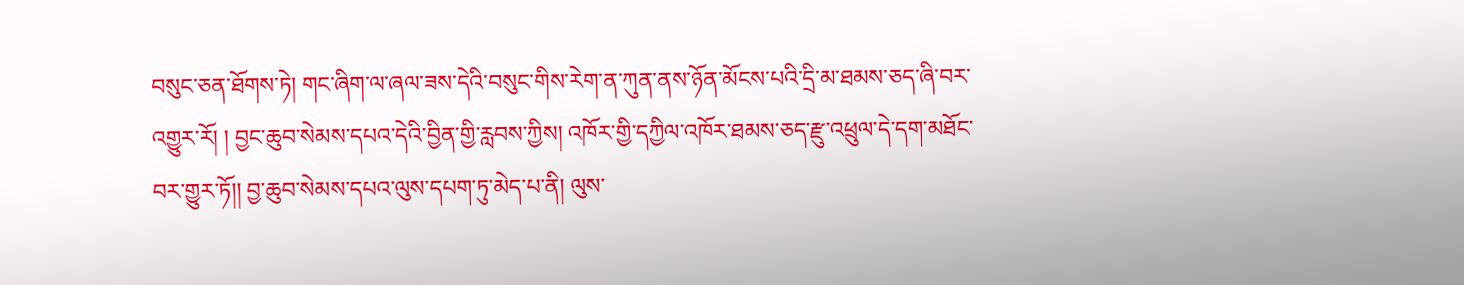བསུང་ཅན་ཐོགས་ཏེ། གང་ཞིག་ལ་ཞལ་ཟས་དེའི་བསུང་གིས་རེག་ན་ཀུན་ནས་ཉོན་མོངས་པའི་དྲི་མ་ཐམས་ཅད་ཞི་བར་འགྱུར་རོ། ། བྱང་ཆུབ་སེམས་དཔའ་དེའི་བྱིན་གྱི་རླབས་ཀྱིས། འཁོར་གྱི་དཀྱིལ་འཁོར་ཐམས་ཅད་རྫུ་འཕྲུལ་དེ་དག་མཐོང་བར་གྱུར་ཏོ།། བྱ་ཆུབ་སེམས་དཔའ་ལུས་དཔག་ཏུ་མེད་པ་ནི། ལུས་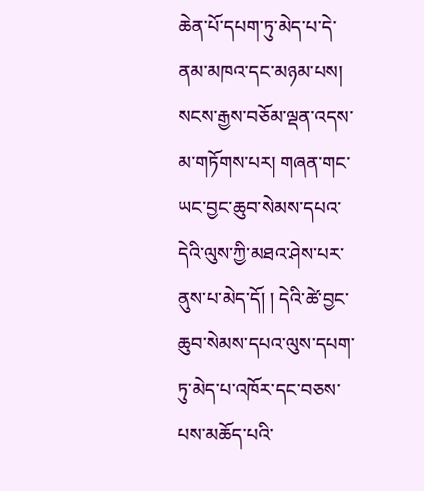ཆེན་པོ་དཔག་ཏུ་མེད་པ་དེ་ནམ་མཁའ་དང་མཉམ་པས། སངས་རྒྱས་བཅོམ་ལྡན་འདས་མ་གཏོགས་པར། གཞན་གང་ཡང་བྱང་ཆུབ་སེམས་དཔའ་དེའི་ལུས་ཀྱི་མཐའ་ཤེས་པར་ནུས་པ་མེད་དོ། ། དེའི་ཚེ་བྱང་ཆུབ་སེམས་དཔའ་ལུས་དཔག་ཏུ་མེད་པ་འཁོར་དང་བཅས་པས་མཆོད་པའི་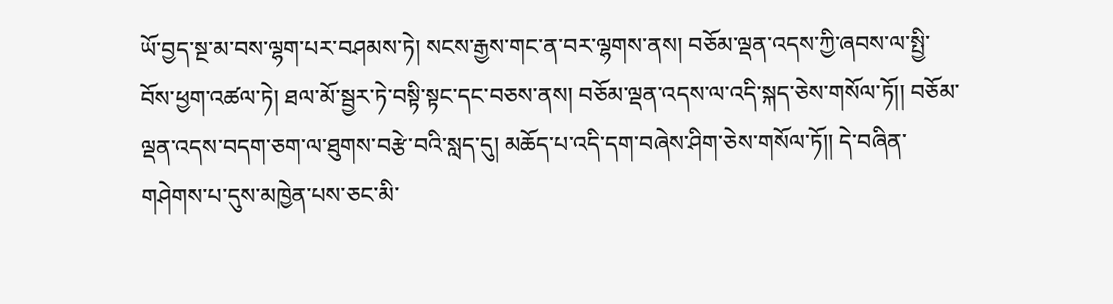ཡོ་བྱད་སྔ་མ་བས་ལྷག་པར་བཤམས་ཏེ། སངས་རྒྱས་གང་ན་བར་ལྷགས་ནས། བཅོམ་ལྡན་འདས་ཀྱི་ཞབས་ལ་སྤྱི་བོས་ཕྱག་འཚལ་ཏེ། ཐལ་མོ་སྦྱར་ཏེ་བསྟི་སྟང་དང་བཅས་ནས། བཅོམ་ལྡན་འདས་ལ་འདི་སྐད་ཅེས་གསོལ་ཏོ།། བཅོམ་ལྡན་འདས་བདག་ཅག་ལ་ཐུགས་བརྩེ་བའི་སླད་དུ། མཆོད་པ་འདི་དག་བཞེས་ཤིག་ཅེས་གསོལ་ཏོ།། དེ་བཞིན་གཤེགས་པ་དུས་མཁྱེན་པས་ཅང་མི་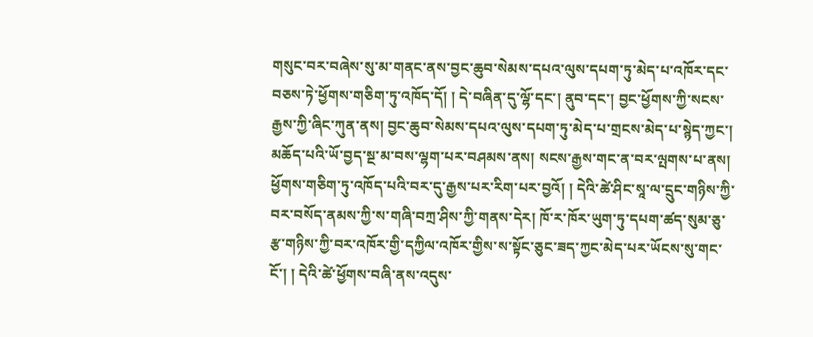གསུང་བར་བཞེས་སུ་མ་གནང་ནས་བྱང་ཆུབ་སེམས་དཔའ་ལུས་དཔག་ཏུ་མེད་པ་འཁོར་དང་བཅས་ཏེ་ཕྱོགས་གཅིག་ཏུ་འཁོད་དོ། ། དེ་བཞིན་དུ་ལྷོ་དང་། ནུབ་དང་། བྱང་ཕྱོགས་ཀྱི་སངས་རྒྱས་ཀྱི་ཞིང་ཀུན་ནས། བྱང་ཆུབ་སེམས་དཔའ་ལུས་དཔག་ཏུ་མེད་པ་གྲངས་མེད་པ་སྙེད་ཀྱང་། མཆོད་པའི་ཡོ་བྱད་སྔ་མ་བས་ལྷག་པར་བཤམས་ནས། སངས་རྒྱས་གང་ན་བར་ལྤགས་པ་ནས། ཕྱོགས་གཅིག་ཏུ་འཁོད་པའི་བར་དུ་རྒྱས་པར་རིག་པར་བྱའོ། ། དེའི་ཚེ་ཤིང་སཱ་ལ་དྲུང་གཉིས་ཀྱི་བར་བསོད་ནམས་ཀྱི་ས་གཞི་བཀྲ་ཤིས་ཀྱི་གནས་དེར། ཁོ་ར་ཁོར་ཡུག་ཏུ་དཔག་ཚད་སུམ་ཅུ་རྩ་གཉིས་ཀྱི་བར་འཁོར་གྱི་དཀྱིལ་འཁོར་གྱིས་ས་སྟོང་ཅུང་ཟད་ཀྱང་མེད་པར་ཡོངས་སུ་གང་ངོ་། ། དེའི་ཚེ་ཕྱོགས་བཞི་ནས་འདུས་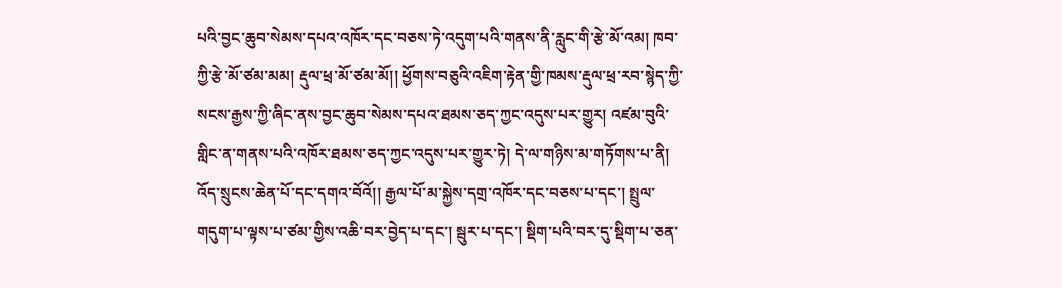པའི་བྱང་ཆུབ་སེམས་དཔའ་འཁོར་དང་བཅས་ཏེ་འདུག་པའི་གནས་ནི་རླུང་གི་རྩེ་མོ་འམ། ཁབ་ཀྱི་རྩེ་མོ་ཙམ་མམ། རྡུལ་ཕྲ་མོ་ཙམ་མོ།། ཕྱོགས་བཅུའི་འཇིག་རྟེན་གྱི་ཁམས་རྡུལ་ཕྲ་རབ་སྙེད་ཀྱི་སངས་རྒྱས་ཀྱི་ཞིང་ནས་བྱང་ཆུབ་སེམས་དཔའ་ཐམས་ཅད་ཀྱང་འདུས་པར་གྱུར། འཛམ་བུའི་གླིང་ན་གནས་པའི་འཁོར་ཐམས་ཅད་ཀྱང་འདུས་པར་གྱུར་ཏེ། དེ་ལ་གཉིས་མ་གཏོགས་པ་ནི། འོད་སྲུངས་ཆེན་པོ་དང་དགའ་བོའོ།། རྒྱལ་པོ་མ་སྐྱེས་དགྲ་འཁོར་དང་བཅས་པ་དང་། སྤྲུལ་གདུག་པ་ལྟས་པ་ཙམ་གྱིས་འཆི་བར་བྱེད་པ་དང་། སྦུར་པ་དང་། སྡིག་པའི་བར་དུ་སྡིག་པ་ཅན་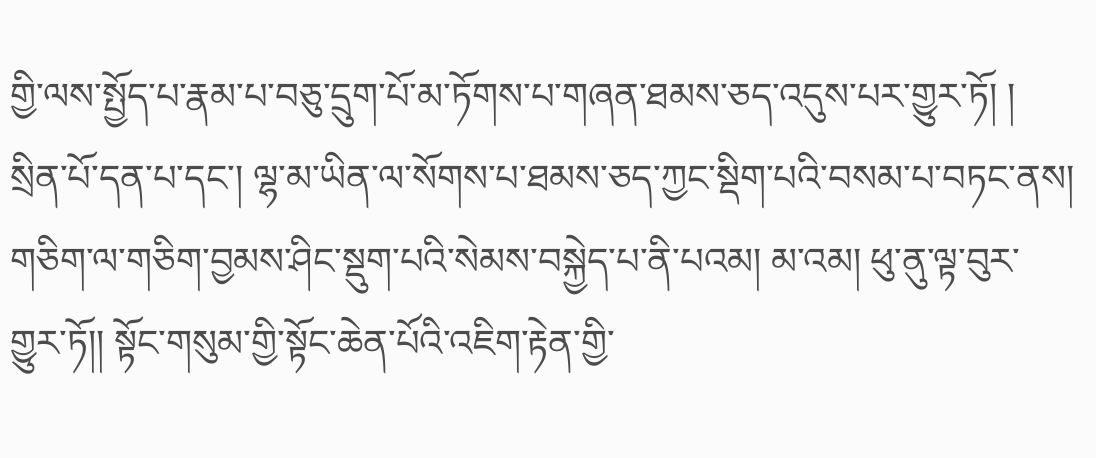གྱི་ལས་སྤྱོད་པ་རྣམ་པ་བཅུ་དྲུག་པོ་མ་ཏོགས་པ་གཞན་ཐམས་ཅད་འདུས་པར་གྱུར་ཏོ། ། སྲིན་པོ་དན་པ་དང་། ལྷ་མ་ཡིན་ལ་སོགས་པ་ཐམས་ཅད་ཀྱང་སྡིག་པའི་བསམ་པ་བཏང་ནས། གཅིག་ལ་གཅིག་བྱམས་ཤིང་སྡུག་པའི་སེམས་བསྐྱེད་པ་ནི་པའམ། མ་འམ། ཕུ་ནུ་ལྟ་བུར་གྱུར་ཏོ།། སྟོང་གསུམ་གྱི་སྟོང་ཆེན་པོའི་འཇིག་རྟེན་གྱི་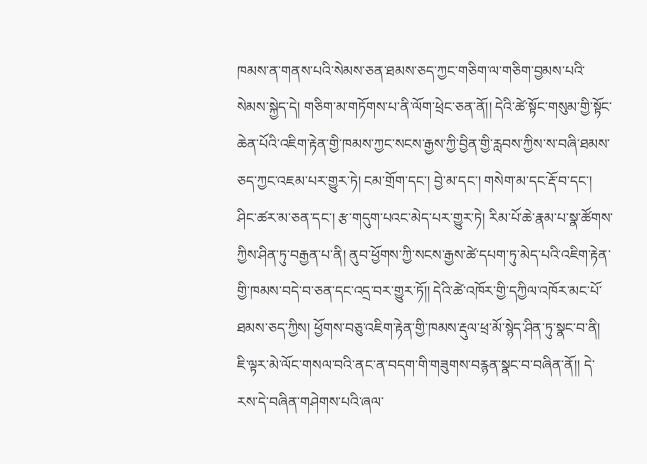ཁམས་ན་གནས་པའི་སེམས་ཅན་ཐམས་ཅད་ཀྱང་གཅིག་ལ་གཅིག་བྱམས་པའི་སེམས་སྐྱེད་དེ། གཅིག་མ་གཏོགས་པ་ནི་ལོག་ཕྲེང་ཅན་ནོ།། དེའི་ཚེ་སྟོང་གསུམ་གྱི་སྟོང་ཆེན་པོའི་འཇིག་རྟེན་གྱི་ཁམས་ཀྱང་སངས་རྒྱས་ཀྱི་བྱིན་གྱི་རླབས་ཀྱིས་ས་བཞི་ཐམས་ཅད་ཀྱང་འཇམ་པར་གྱུར་ཏེ། ངམ་གྲོག་དང་། བྱེ་མ་དང་། གསེག་མ་དང་རྡོ་བ་དང་། ཤིང་ཚར་མ་ཅན་དང་། རྩ་གདུག་པའང་མེད་པར་གྱུར་ཏེ། རིམ་པོ་ཆེ་རྣམ་པ་སྣ་ཚོགས་ཀྱིས་ཤིན་ཏུ་བརྒྱན་པ་ནི། ནུབ་ཕྱོགས་ཀྱི་སངས་རྒྱས་ཚེ་དཔག་ཏུ་མེད་པའི་འཇིག་རྟེན་གྱི་ཁམས་བདེ་བ་ཅན་དང་འདྲ་བར་གྱུར་ཏོ།། དེའི་ཚེ་འཁོར་གྱི་དཀྱིལ་འཁོར་མང་པོ་ཐམས་ཅད་ཀྱིས། ཕྱོགས་བཅུ་འཇིག་རྟེན་གྱི་ཁམས་རྡུལ་ཕྲ་མོ་སྙེད་ཤིན་ཏུ་སྣང་བ་ནི། ཇི་ལྟར་མེ་ལོང་གསལ་བའི་ནང་ན་བདག་གི་གཟུགས་བརྙན་སྣང་བ་བཞིན་ནོ།། དེ་རས་དེ་བཞིན་གཤེགས་པའི་ཞལ་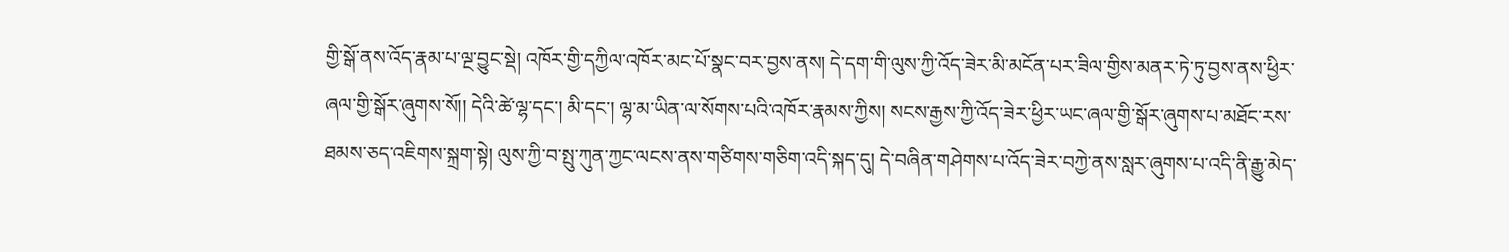གྱི་སྒོ་ནས་འོད་རྣམ་པ་ལྔ་བྱུང་སྡེ། འཁོར་གྱི་དཀྱིལ་འཁོར་མང་པོ་སྣང་བར་བྱས་ནས། དེ་དག་གི་ལུས་ཀྱི་འོད་ཟེར་མི་མངོན་པར་ཟིལ་གྱིས་མནར་ཏེ་ཏུ་བྱས་ནས་ཕྱིར་ཞལ་གྱི་སྒོར་ཞུགས་སོ།། དེའི་ཚེ་ལྷ་དང་། མི་དང་། ལྷ་མ་ཡིན་ལ་སོགས་པའི་འཁོར་རྣམས་ཀྱིས། སངས་རྒྱས་ཀྱི་འོད་ཟེར་ཕྱིར་ཡང་ཞལ་གྱི་སྒོར་ཞུགས་པ་མཐོང་རས་ཐམས་ཅད་འཇིགས་སྐྲག་སྟེ། ལུས་ཀྱི་བ་སྤུ་ཀུན་ཀྱང་ལངས་ནས་གཙིགས་གཅིག་འདི་སྐད་དུ། དེ་བཞིན་གཤེགས་པ་འོད་ཟེར་བཀྱེ་ནས་སླར་ཞུགས་པ་འདི་ནི་རྒྱུ་མེད་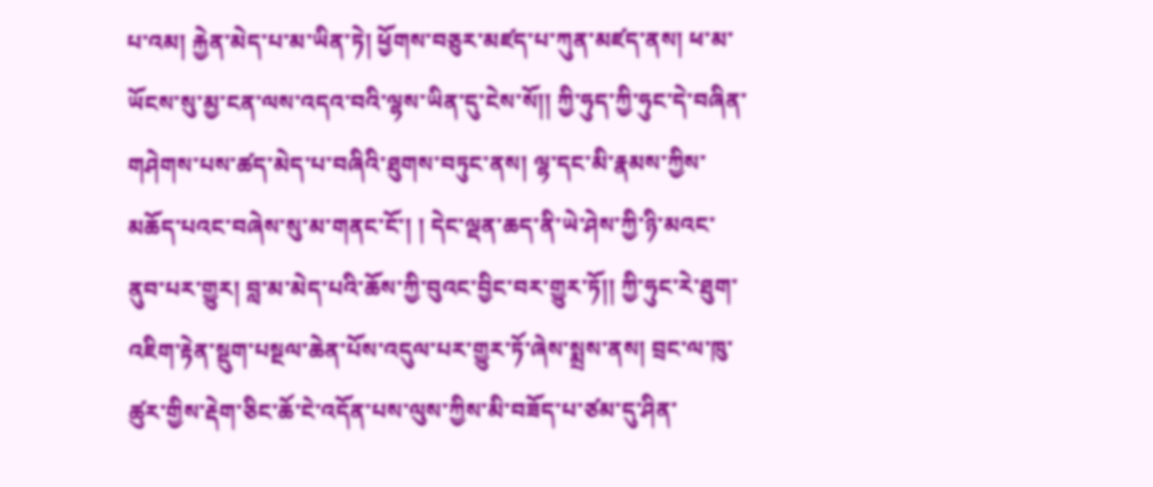པ་འམ། རྐྱེན་མེད་པ་མ་ཡིན་ཏེ། ཕྱོགས་བཅུར་མཛད་པ་ཀུན་མཛད་ནས། ཕ་མ་ཡོངས་སུ་མྱ་ངན་ལས་འདའ་བའི་ལྷས་ཡིན་དུ་ངེས་སོ།། ཀྱི་ཧུད་ཀྱི་ཧུང་དེ་བཞིན་གཤེགས་པས་ཚད་མེད་པ་བཞིའི་ཐུགས་བཏུང་ནས། ལྷ་དང་མི་རྣམས་ཀྱིས་མཆོད་པའང་བཞེས་སུ་མ་གནང་ངོ་། ། དེང་ལྡན་ཆད་ནི་ཡེ་ཤེས་ཀྱི་ཉི་མའང་ནུབ་པར་གྱུར། བླ་མ་མེད་པའི་ཆོས་ཀྱི་བུའང་བྱིང་བར་གྱུར་ཏོ།། ཀྱི་ཧུང་རེ་ཐུག་འཇིག་རྟེན་སྡུག་པསྔལ་ཆེན་པོས་འདུལ་པར་གྱུར་ཏོ་ཞེས་སྨྲས་ནས། བྲང་ལ་ཁུ་ཚུར་གྱིས་རྡེག་ཅིང་ཆོ་ངེ་འདོན་པས་ལུས་ཀྱིས་མི་བཟོད་པ་ཙམ་དུ་ཤིན་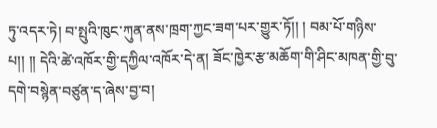ཏུ་འདར་ཏེ། བ་སྤུའི་ཁུང་ཀུན་ནས་ཁྲག་ཀྱང་ཟག་པར་གྱུར་ཏོ།། ། བམ་པོ་གཉིས་པ།། །། དེའི་ཚེ་འཁོར་གྱི་དཀྱིལ་འཁོར་དེ་ན། ཟོང་ཁྱེར་རྩ་མཆོག་གི་ཤིང་མཁན་གྱི་བུ་དགེ་བསྙེན་བཙུན་ད་ཞེས་བྱ་བ།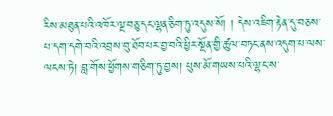རིས་མཐུན་པའི་འཁོར་ལྔ་བཅུ་དང་ལྷན་ཅིག་ཏུ་འདུས་སོ། ། དེས་འཇིག་རྟེན་དུ་བཅས་པ་དག་དགེ་བའི་འབྲས་བུ་ཐོབ་པར་བྱ་བའི་ཕྱིར་སྔོན་གྱི་ཚུལ་བཏང་ནས་འདུག་པ་ལས་ལངས་ཏེ། བླ་གོས་ཕྱོགས་གཅིག་ཏུ་བྱས། པུས་མོ་གཡས་པའི་ལྷ་ང་ས་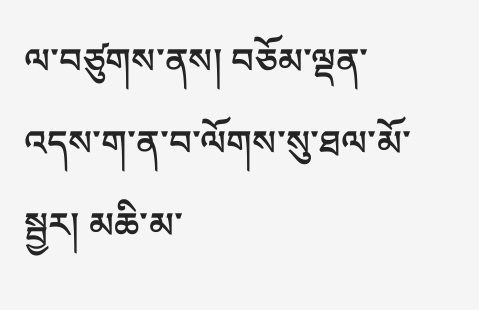ལ་བཙུགས་ནས། བཅོམ་ལྡན་འདས་ག་ན་བ་ལོགས་སུ་ཐལ་མོ་སྦྱར། མཆི་མ་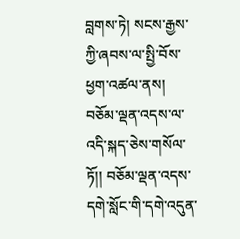བླགས་ཏེ། སངས་རྒྱས་ཀྱི་ཞབས་ལ་སྤྱི་བོས་ཕྱག་འཚལ་ནས། བཅོམ་ལྡན་འདས་ལ་འདི་སྐད་ཅེས་གསོལ་ཏོ།། བཅོམ་ལྡན་འདས་དགེ་སློང་གི་དགེ་འདུན་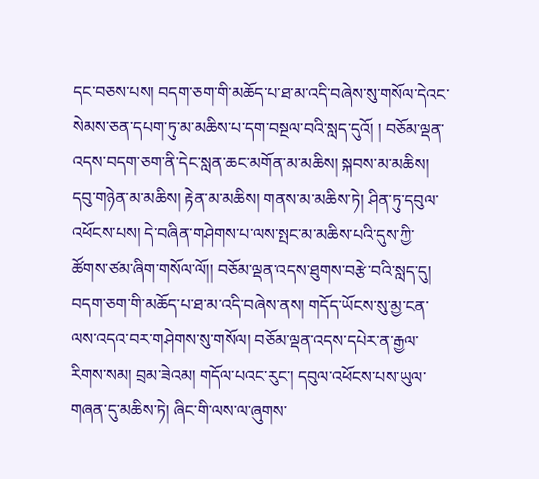དང་བཅས་པས། བདག་ཅག་གི་མཆོད་པ་ཐ་མ་འདི་བཞེས་སུ་གསོལ་དེའང་སེམས་ཅན་དཔག་ཏུ་མ་མཆིས་པ་དག་བསྔལ་བའི་སླད་དུའོ། ། བཅོམ་ལྡན་འདས་བདག་ཅག་ནི་དེང་སླན་ཆང་མགོན་མ་མཆིས། སྐབས་མ་མཆིས། དབུ་གཉེན་མ་མཆིས། རྟེན་མ་མཆིས། གནས་མ་མཆིས་ཏེ། ཤིན་ཏུ་དབུལ་འཕོངས་པས། དེ་བཞིན་གཤེགས་པ་ལས་སྤང་མ་མཆིས་པའི་དུས་ཀྱི་ཚོགས་ཙམ་ཞིག་གསོལ་ལོ།། བཅོམ་ལྡན་འདས་ཐུགས་བརྩེ་བའི་སླད་དུ། བདག་ཅག་གི་མཆོད་པ་ཐ་མ་འདི་བཞེས་ནས། གདོད་ཡོངས་སུ་མྱ་ངན་ལས་འདའ་བར་གཤེགས་སུ་གསོལ། བཅོམ་ལྡན་འདས་དཔེར་ན་རྒྱལ་རིགས་སམ། བྲམ་ཟེའམ། གདོལ་པའང་རུང་། དབུལ་འཕོངས་པས་ཡུལ་གཞན་དུ་མཆིས་ཏེ། ཞིང་གི་ལས་ལ་ཞུགས་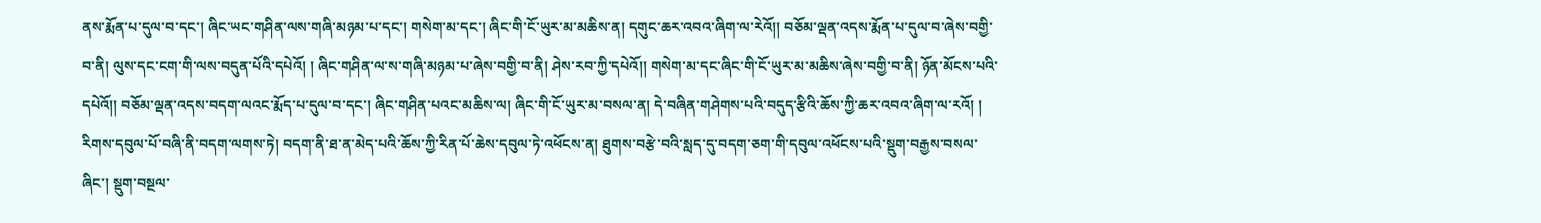ནས་རྨོན་པ་དུལ་བ་དང་། ཞིང་ཡང་གཤིན་ལས་གཞི་མཉམ་པ་དང་། གསེག་མ་དང་། ཞིང་གི་ངོ་ཡུར་མ་མཆིས་ན། དགུང་ཆར་འབའ་ཞིག་ལ་རེའོ།། བཅོམ་ལྡན་འདས་རྨོན་པ་དུལ་བ་ཞེས་བགྱི་བ་ནི། ལུས་དང་ངག་གི་ལས་བདུན་པོའི་དཔེའོ། ། ཞིང་གཤིན་ལ་ས་གཞི་མཉམ་པ་ཞེས་བགྱི་བ་ནི། ཤེས་རབ་ཀྱི་དཔེའོ།། གསེག་མ་དང་ཞིང་གི་ངོ་ཡུར་མ་མཆིས་ཞེས་བགྱི་བ་ནི། ཉོན་མོངས་པའི་དཔེའོ།། བཅོམ་ལྡན་འདས་བདག་ལའང་རྨོད་པ་དུལ་བ་དང་། ཞིང་གཤིན་པའང་མཆིས་ལ། ཞིང་གི་ངོ་ཡུར་མ་བསལ་ན། དེ་བཞིན་གཤེགས་པའི་བདུད་རྩིའི་ཆོས་ཀྱི་ཆར་འབའ་ཞིག་ལ་རའོ། ། རིགས་དབུལ་པོ་བཞི་ནི་བདག་ལགས་ཏེ། བདག་ནི་ཐ་ན་མེད་པའི་ཆོས་ཀྱི་རིན་པོ་ཆེས་དབུལ་ཏེ་འཕོངས་ན། ཐུགས་བརྩེ་བའི་སླད་དུ་བདག་ཅག་གི་དབུལ་འཕོངས་པའི་སྡུག་བརྒྱས་བསལ་ཞིང་། སྡུག་བསྔལ་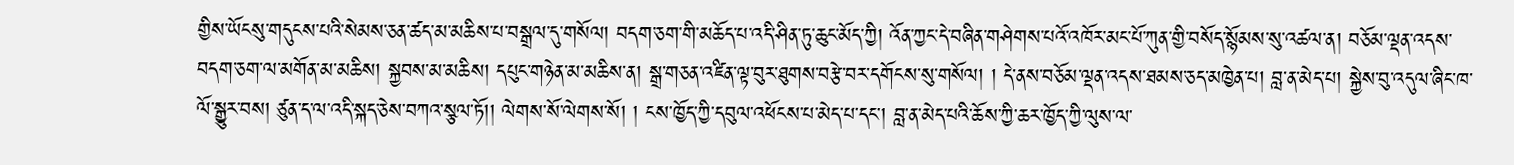གྱིས་ཡོངསུ་གདུངས་པའི་སེམས་ཅན་ཚད་མ་མཆིས་པ་བསྒྲལ་དུ་གསོལ། བདག་ཅག་གི་མཆོད་པ་འདི་ཤིན་ཏུ་ཆུང་མོད་ཀྱི། འོན་ཀྱང་དེ་བཞིན་གཤེགས་པའོ་འཁོར་མང་པོ་ཀུན་གྱི་བསོད་སྙོམས་སུ་འཚལ་ན། བཅོམ་ལྡན་འདས་བདག་ཅག་ལ་མགོན་མ་མཆིས། སྐྱབས་མ་མཆིས། དཔུང་གཉེན་མ་མཆིས་ན། སྒྲ་གཅན་འཛིན་ལྟ་བུར་ཐུགས་བརྩེ་བར་དགོངས་སུ་གསོལ། ། དེ་ནས་བཅོམ་ལྡན་འདས་ཐམས་ཅད་མཁྱེན་པ། བླ་ན་མེད་པ། སྐྱེས་བུ་འདུལ་ཞིང་ཁ་ལོ་སྒྱུར་བས། ཙུན་ད་ལ་འདི་སྐད་ཅེས་བཀའ་སྩལ་ཏོ།། ལེགས་སོ་ལེགས་སོ། ། ངས་ཁྱོད་ཀྱི་དབུལ་འཕོངས་པ་མེད་པ་དང་། བླ་ན་མེད་པའི་ཆོས་ཀྱི་ཆར་ཁྱོད་ཀྱི་ལུས་ལ་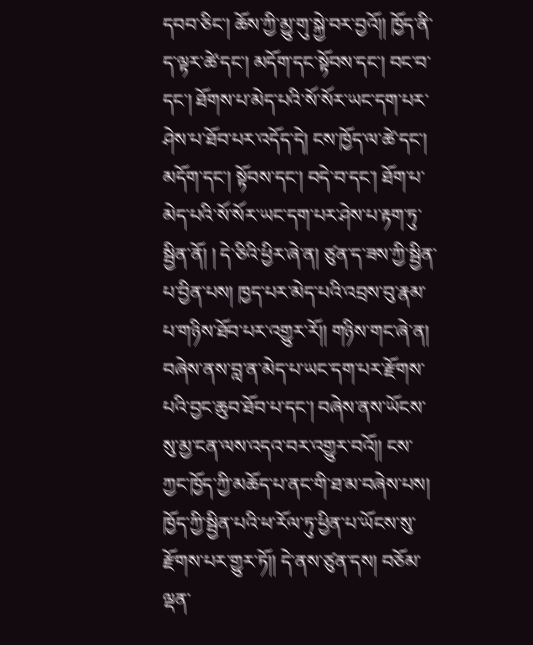དབབ་ཅིང་། ཆོས་ཀྱི་མྱུ་གུ་སྐྱེ་བར་བྱའོ།། ཁྱོད་ནི་ད་ལྟར་ཚེ་དང་། མདོག་དང་སྟོབས་དང་། བང་བ་དང་། ཐོགས་པ་མེད་པའི་སོ་སོར་ཡང་དག་པར་ཤེས་པ་ཐོབ་པར་འདོད་དེ། ངས་ཁྱོད་ལ་ཚེ་དང་། མདོག་དང་། སྟོབས་དང་། བདེ་བ་དང་། ཐོག་པ་མེད་པའི་སོ་སོར་ཡང་དག་པར་ཤེས་པ་རྟག་ཏུ་སྦྱིན་ནོ། ། དེ་ཅིའི་ཕྱིར་ཞེ་ན། ཙུན་ད་ཟས་ཀྱི་སྦྱིན་པ་བྱིན་པས། ཁྱད་པར་མེད་པའི་འབྲས་བུ་རྣམ་པ་གཉིས་ཐོབ་པར་འགྱུར་རོ།། གཉིས་གང་ཞེ་ན། བཞེས་ནས་བླ་ན་མེད་པ་ཡང་དག་པར་རྫོགས་པའི་བྱང་ཆུབ་ཐོབ་པ་དང་། བཞེས་ནས་ཡོངས་སུ་མྱ་ངན་ལས་འདའ་བར་འགྱུར་བའོ།། ངས་ཀྱང་ཁྱོད་ཀྱི་མཆོད་པ་ནང་གི་ཐ་མ་བཞེས་པས། ཁྱོད་ཀྱི་སྦྱིན་པའི་ཕ་རོལ་ཏུ་ཕྱིན་པ་ཡོངས་སུ་རྫོགས་པར་གྱུར་ཏོ།། དེ་ནས་ཙུན་དས། བཅོམ་ལྡན་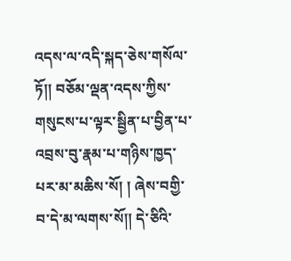འདས་ལ་འདི་སྐད་ཅེས་གསོལ་ཏོ།། བཅོམ་ལྡན་འདས་ཀྱིས་གསུངས་པ་ལྟར་སྦྱིན་པ་བྱིན་པ་འབྲས་བུ་རྣམ་པ་གཉིས་ཁྱད་པར་མ་མཆིས་སོ། ། ཞེས་བགྱི་བ་དེ་མ་ལགས་སོ།། དེ་ཅིའི་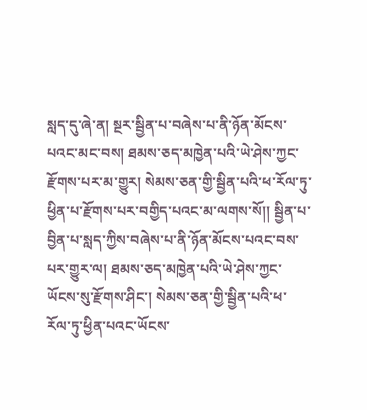སླད་དུ་ཞེ་ན། སྔར་སྦྱིན་པ་བཞེས་པ་ནི་ཉོན་མོངས་པའང་མང་བས། ཐམས་ཅད་མཁྱེན་པའི་ཡེ་ཤེས་ཀྱང་རྫོགས་པར་མ་གྱུར། སེམས་ཅན་གྱི་སྦྱིན་པའི་ཕ་རོལ་ཏུ་ཕྱིན་པ་རྫོགས་པར་བགྱིད་པའང་མ་ལགས་སོ།། སྦྱིན་པ་བྱིན་པ་སླད་ཀྱིས་བཞེས་པ་ནི་ཉོན་མོངས་པའང་བས་པར་གྱུར་ལ། ཐམས་ཅད་མཁྱེན་པའི་ཡེ་ཤེས་ཀྱང་ཡོངས་སུ་རྫོགས་ཤིང་། སེམས་ཅན་གྱི་སྦྱིན་པའི་ཕ་རོལ་ཏུ་ཕྱིན་པའང་ཡོངས་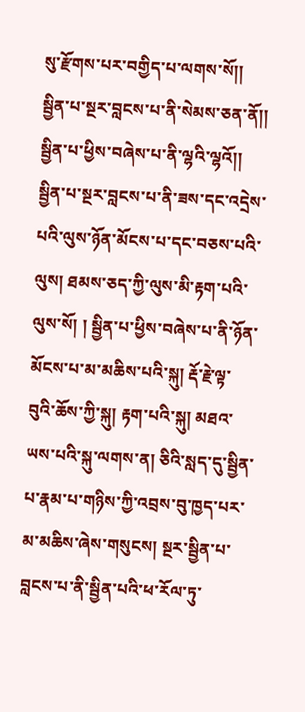སུ་རྫོགས་པར་བགྱིད་པ་ལགས་སོ།། སྦྱིན་པ་སྔར་བླངས་པ་ནི་སེམས་ཅན་ནོ།། སྦྱིན་པ་ཕྱིས་བཞེས་པ་ནི་ལྷའི་ལྷའོ།། སྦྱིན་པ་སྔར་བླངས་པ་ནི་ཟས་དང་འདྲེས་པའི་ལུས་ཉོན་མོངས་པ་དང་བཅས་པའི་ལུས། ཐམས་ཅད་ཀྱི་ལུས་མི་རྟག་པའི་ལུས་སོ། ། སྦྱིན་པ་ཕྱིས་བཞེས་པ་ནི་ཉོན་མོངས་པ་མ་མཆིས་པའི་སྐུ། རྡོ་རྗེ་ལྟ་བུའི་ཆོས་ཀྱི་སྐུ། རྟག་པའི་སྐུ། མཐའ་ཡས་པའི་སྐུ་ལགས་ན། ཅིའི་སླད་དུ་སྦྱིན་པ་རྣམ་པ་གཉིས་ཀྱི་འབྲས་བུ་ཁྱད་པར་མ་མཆིས་ཞེས་གསུངས། སྔར་སྦྱིན་པ་བླངས་པ་ནི་སྦྱིན་པའི་ཕ་རོལ་ཏུ་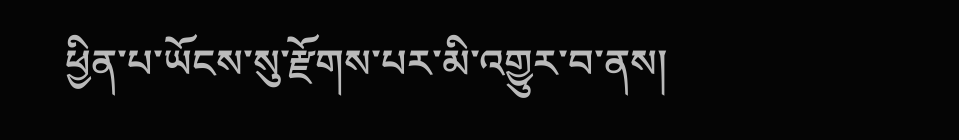ཕྱིན་པ་ཡོངས་སུ་རྫོགས་པར་མི་འགྱུར་བ་ནས།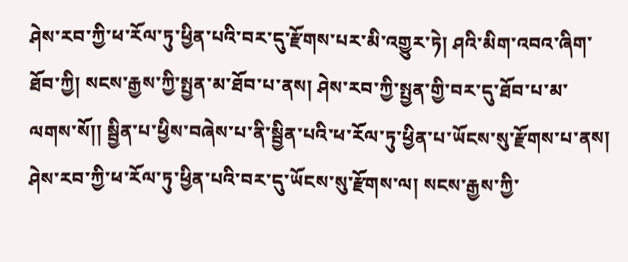ཤེས་རབ་ཀྱི་ཕ་རོལ་ཏུ་ཕྱིན་པའི་བར་དུ་རྫོགས་པར་མི་འགྱུར་ཏེ། ཤའི་མིག་འབའ་ཞིག་ཐོབ་ཀྱི། སངས་རྒྱས་ཀྱི་སྤྱན་མ་ཐོབ་པ་ནས། ཤེས་རབ་ཀྱི་སྤྱན་གྱི་བར་དུ་ཐོབ་པ་མ་ལགས་སོ།། སྦྱིན་པ་ཕྱིས་བཞེས་པ་ནི་སྦྱིན་པའི་ཕ་རོལ་ཏུ་ཕྱིན་པ་ཡོངས་སུ་རྫོགས་པ་ནས། ཤེས་རབ་ཀྱི་ཕ་རོལ་ཏུ་ཕྱིན་པའི་བར་དུ་ཡོངས་སུ་རྫོགས་ལ། སངས་རྒྱས་ཀྱི་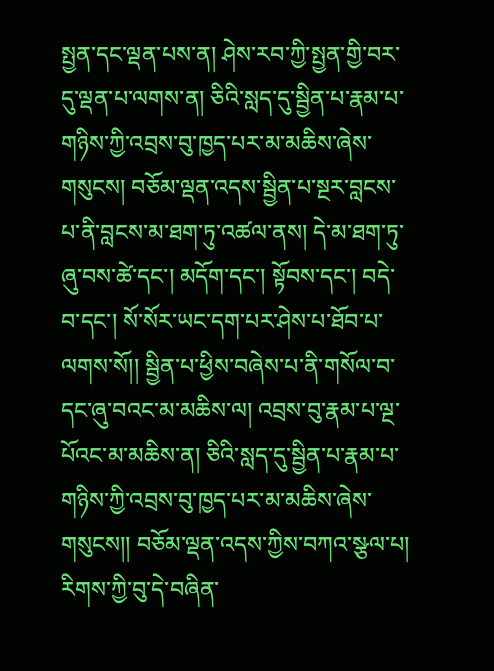སྤྱན་དང་ལྡན་པས་ན། ཤེས་རབ་ཀྱི་སྤྱན་གྱི་བར་དུ་ལྡན་པ་ལགས་ན། ཅིའི་སླད་དུ་སྦྱིན་པ་རྣམ་པ་གཉིས་ཀྱི་འབྲས་བུ་ཁྱད་པར་མ་མཆིས་ཞེས་གསུངས། བཅོམ་ལྡན་འདས་སྦྱིན་པ་སྔར་བླངས་པ་ནི་བླངས་མ་ཐག་ཏུ་འཚལ་ནས། དེ་མ་ཐག་ཏུ་ཞུ་བས་ཚེ་དང་། མདོག་དང་། སྟོབས་དང་། བདེ་བ་དང་། སོ་སོར་ཡང་དག་པར་ཤེས་པ་ཐོབ་པ་ལགས་སོ།། སྦྱིན་པ་ཕྱིས་བཞེས་པ་ནི་གསོལ་བ་དང་ཞུ་བའང་མ་མཆིས་ལ། འབྲས་བུ་རྣམ་པ་ལྔ་པོའང་མ་མཆིས་ན། ཅིའི་སླད་དུ་སྦྱིན་པ་རྣམ་པ་གཉིས་ཀྱི་འབྲས་བུ་ཁྱད་པར་མ་མཆིས་ཞེས་གསུངས།། བཅོམ་ལྡན་འདས་ཀྱིས་བཀའ་སྩལ་པ། རིགས་ཀྱི་བུ་དེ་བཞིན་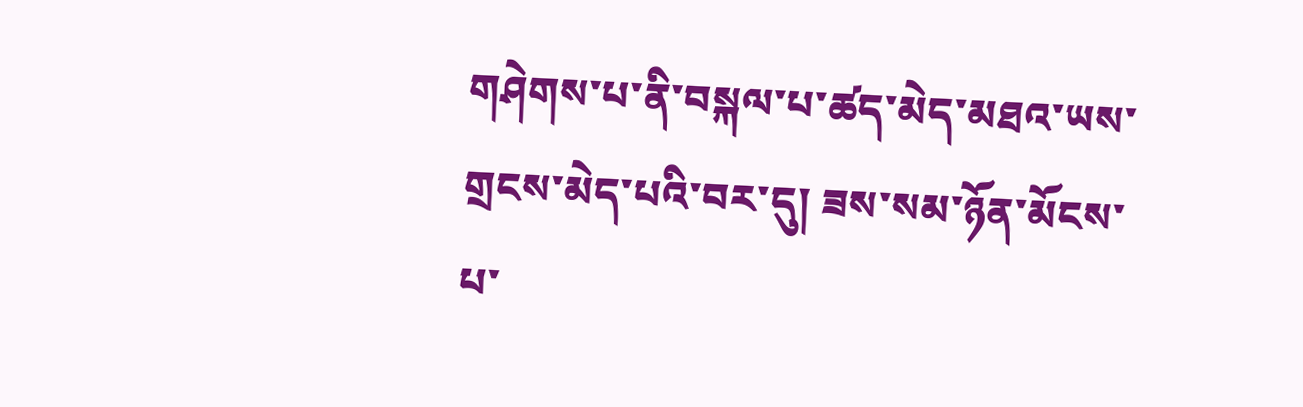གཤེགས་པ་ནི་བསྐལ་པ་ཚད་མེད་མཐའ་ཡས་གྲངས་མེད་པའི་བར་དུ། ཟས་སམ་ཉོན་མོངས་པ་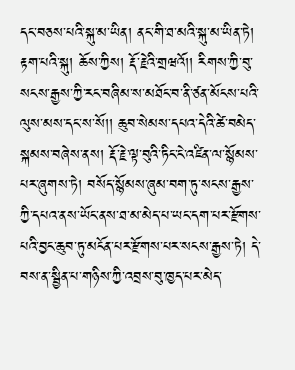དང་བཅས་པའི་སྐུ་མ་ཡིན། ནང་གི་ཐ་མའི་སྐུ་མ་ཡིན་ཏེ། རྟག་པའི་སྐུ། ཆོས་ཀྱིས། རྡོ་རྗེའི་གྲཝའོ།། རིགས་ཀྱི་བུ་སངས་རྒྱས་ཀྱི་རང་བཞིམ་ས་མཐོང་བ་ནི་ཙན་མོངས་པའི་ལུས་མས་དང་ས་སོ།། ཆུབ་སེམས་དཔའ་དེའི་ཚེ་བམེད་སྐམས་བཞེས་ནས། རྡོ་རྗེ་ལྟ་བུའི་ཏིང་ངེ་འཛིན་ལ་སྙོམས་པར་ཞུགས་ཏེ། བསོད་སྙོམས་ཞུམ་བག་ཏུ་སངས་རྒྱས་ཀྱི་དཔའ་ནས་ཡོང་ནས་ཐ་མ་མེད་པ་ཡང་དག་པར་རྫོགས་པའི་བྱང་ཆུབ་ཏུ་མངོན་པར་རྫོགས་པར་སངས་རྒྱས་ཏེ། དེ་བས་ན་སྦྱིན་པ་གཉིས་ཀྱི་འབྲས་བུ་ཁྱད་པར་མེད་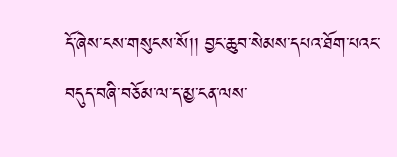དོ་ཞེས་ངས་གསུངས་སོ།། བྱང་ཆུབ་སེམས་དཔའ་ཐོག་པའང་བདུད་བཞི་བཅོམ་ལ་ད་མྱ་ངན་ལས་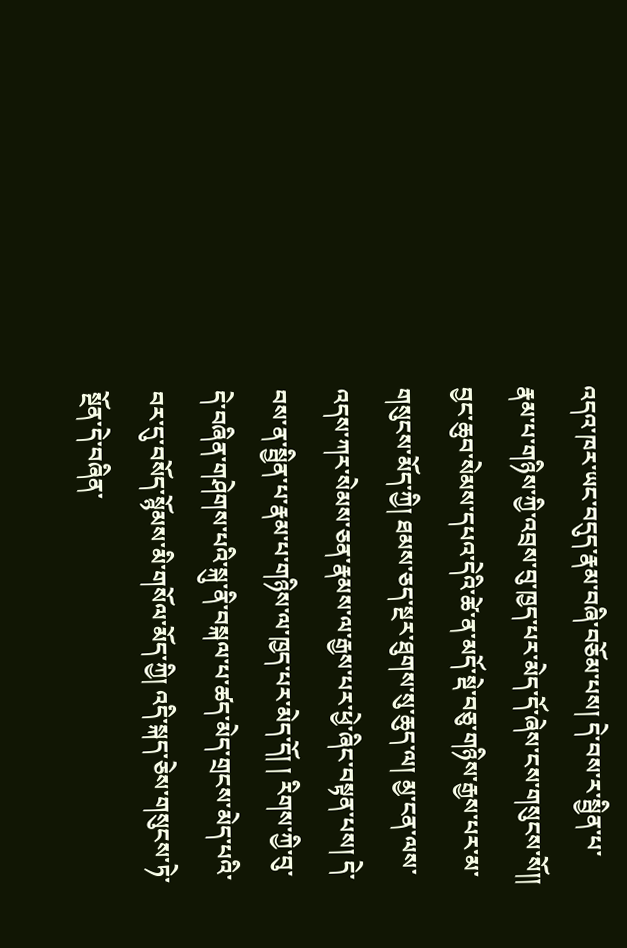འདའ་ཁར་ཡང་བདུད་རྣམ་བཞི་བཅོམ་པས། དེ་བས་ར་སྦྱིན་པ་རྣམ་པ་གཉིས་ཀྱི་འབྲས་བུ་ཁྱད་པར་མེད་དོ་ཞེས་ངས་གསུངས་སོ།། བྱང་ཆུབ་སེམས་དཔའ་དེའི་ཚེ་ན་མདོ་སྡེ་བཅུ་གཉིས་རྒྱས་པར་མ་གསུངས་མོད་ཀྱི། ཐམས་ཅད་སྔར་ཐུགས་སུ་ཆུད་ལ། མྱ་ངན་ལས་འདས་ཀར་སེམས་ཅན་རྣམས་ལ་རྒྱས་པར་ཕྱེ་ཞིང་བསྟན་པས། དེ་བས་ན་སྦྱིན་པ་རྣམ་པ་གཉིས་ལ་ཁྱད་པར་མེད་དོ། ། རིགས་ཀྱི་བུ་དེ་བཞིན་གཤེགས་པའི་སྐུ་ནི་བསྐལ་པ་ཚད་མེད་གྲངས་མེད་པའི་བར་དུ་བསོད་སྙོམས་མི་གསོལ་མོད་ཀྱི། འདི་སྐད་ཅེས་གསུངས་ཏེ་སྔོན་དེ་བཞིན་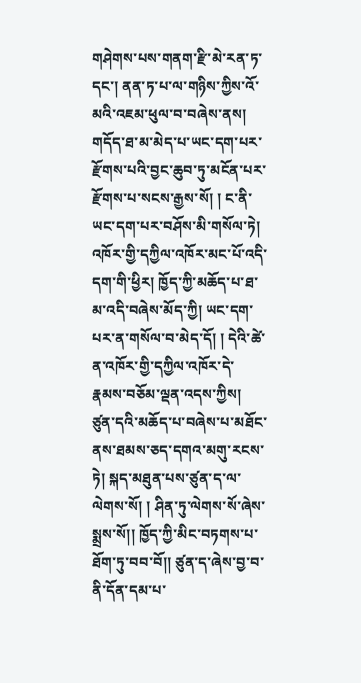གཤེགས་པས་གནག་རྫི་མེ་རན་ཏ་དང་། ནན་ཏ་པ་ལ་གཉིས་ཀྱིས་འོ་མའི་འཇམ་ཕུལ་བ་བཞེས་ནས། གདོད་ཐ་མ་མེད་པ་ཡང་དག་པར་རྫོགས་པའི་བྱང་ཆུབ་ཏུ་མངོན་པར་རྫོགས་པ་སངས་རྒྱས་སོ། ། ང་ནི་ཡང་དག་པར་བཤོས་མི་གསོལ་ཏེ། འཁོར་གྱི་དཀྱིལ་འཁོར་མང་པོ་འདི་དག་གི་ཕྱིར། ཁྱོད་ཀྱི་མཆོད་པ་ཐ་མ་འདི་བཞེས་མོད་ཀྱི། ཡང་དག་པར་ན་གསོལ་བ་མེད་དོ། ། དེའི་ཚེ་ན་འཁོར་གྱི་དཀྱིལ་འཁོར་དེ་རྣམས་བཅོམ་ལྡན་འདས་ཀྱིས། ཙུན་དའི་མཆོད་པ་བཞེས་པ་མཐོང་ནས་ཐམས་ཅད་དགའ་མགུ་རངས་ཏེ། སྐད་མཐུན་པས་ཙུན་ད་ལ་ལེགས་སོ། ། ཤིན་ཏུ་ལེགས་སོ་ཞེས་སྨྲས་སོ།། ཁྱོད་ཀྱི་མིང་བཏགས་པ་ཐོག་ཏུ་བབ་བོ།། ཙུན་ད་ཞེས་བྱ་བ་ནི་དོན་དམ་པ་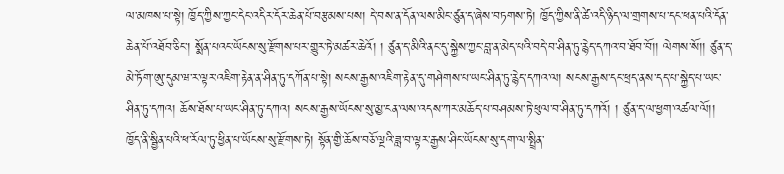ལ་མཁས་པ་སྟེ། ཁྱོད་ཀྱིས་ཀྱང་དེང་འདིར་དོར་ཆེན་པོ་བརྩམས་པས། དེ་བས་ན་དོན་ལས་མིང་ཙུན་ད་ཞེས་བཏགས་ཏེ། ཁྱོད་ཀྱིས་ནི་ཚེ་འདི་ཉིད་ལ་གྲགས་པ་དང་ཕན་པའི་དོན་ཆེན་པོ་འཐོབ་ཅིང་། སྨོན་པའང་ཡོངས་སུ་རྫོགས་པར་གྱུར་ཏེ་མཚར་ཆེའོ། ། ཙུན་ད་མིའི་ནང་དུ་སྐྱེས་ཀྱང་བླ་ན་མེད་པའི་བདེ་བ་ཤིན་ཏུ་རྙེད་དཀའ་བ་ཐོབ་བོ།། ལེགས་སོ།། ཙུན་ད་མེ་ཏོག་ཨུ་དུམ་ཝ་ར་ལྟར་འཇིག་རྟེན་ན་ཤིན་ཏུ་དཀོན་པ་སྟེ། སངས་རྒྱས་འཇིག་རྟེན་དུ་གཤེགས་པ་ཡང་ཤིན་ཏུ་རྙེད་དཀའ་ལ། སངས་རྒྱས་དང་ཕྲད་ནས་དད་པ་སྐྱེད་པ་ཡང་ཤིན་ཏུ་དཀའ། ཆོས་ཐོས་པ་ཡང་ཤིན་ཏུ་དཀའ། སངས་རྒྱས་ཡོངས་སུ་མྱ་ངན་ལས་འདས་ཀར་མཆོད་པ་བཤམས་ཏེ་ཕུལ་བ་ཤིན་ཏུ་དཀའོ། ། ཙུན་ད་ལ་ཕྱག་འཚལ་ལོ།། ཁྱོད་ནི་སྦྱིན་པའི་ཕ་རོལ་ཏུ་ཕྱིན་པ་ཡོངས་སུ་རྫོགས་ཏེ། སྟོན་གྱི་ཆོས་བཅོ་ལྔའི་ཟླ་བ་ལྟར་རྒྱས་ཤིང་ཡོངས་སུ་དག་ལ་སྤྲིན་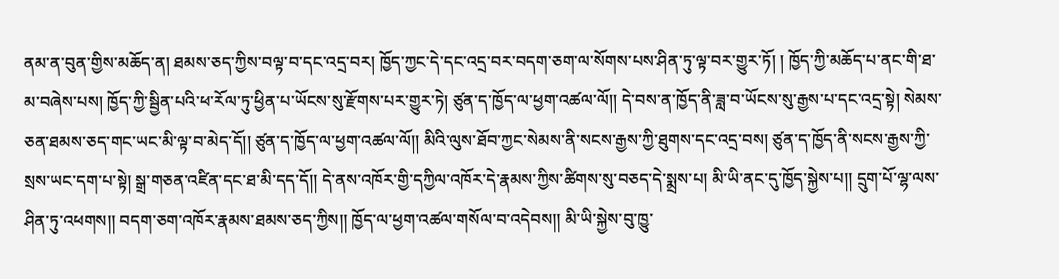ནམ་ན་བུན་གྱིས་མཆོད་ན། ཐམས་ཅད་ཀྱིས་བལྟ་བ་དང་འདྲ་བར། ཁྱོད་ཀྱང་དེ་དང་འདྲ་བར་བདག་ཅག་ལ་སོགས་པས་ཤིན་ཏུ་ལྟ་བར་གྱུར་ཏོ། ། ཁྱོད་ཀྱི་མཆོད་པ་ནང་གི་ཐ་མ་བཞེས་པས། ཁྱོད་ཀྱི་སྦྱིན་པའི་ཕ་རོལ་ཏུ་ཕྱིན་པ་ཡོངས་སུ་རྫོགས་པར་གྱུར་ཏེ། ཙུན་ད་ཁྱོད་ལ་ཕྱག་འཚལ་ལོ།། དེ་བས་ན་ཁྱོད་ནི་ཟླ་བ་ཡོངས་སུ་རྒྱས་པ་དང་འདྲ་སྟེ། སེམས་ཅན་ཐམས་ཅད་གང་ཡང་མི་ལྟ་བ་མེད་དོ།། ཙུན་ད་ཁྱོད་ལ་ཕྱག་འཚལ་ལོ།། མིའི་ལུས་ཐོབ་ཀྱང་སེམས་ནི་སངས་རྒྱས་ཀྱི་ཐུགས་དང་འདྲ་བས། ཙུན་ད་ཁྱོད་ནི་སངས་རྒྱས་ཀྱི་སྲས་ཡང་དག་པ་སྟེ། སྒྲ་གཅན་འཛིན་དང་ཐ་མི་དད་དོ།། དེ་ནས་འཁོར་གྱི་དཀྱིལ་འཁོར་དེ་རྣམས་ཀྱིས་ཚིགས་སུ་བཅད་དེ་སྨྲས་པ། མི་ཡི་ནང་དུ་ཁྱོད་སྐྱེས་པ།། དྲུག་པོ་ལྷ་ལས་ཤིན་ཏུ་འཕགས།། བདག་ཅག་འཁོར་རྣམས་ཐམས་ཅད་ཀྱིས།། ཁྱོད་ལ་ཕྱག་འཚལ་གསོལ་བ་འདེབས།། མི་ཡི་སྐྱེས་བུ་ཁྱུ་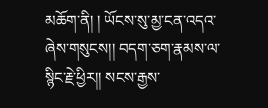མཆོག་ནི། ། ཡོངས་སུ་མྱ་ངན་འདའ་ཞེས་གསུངས།། བདག་ཅག་རྣམས་ལ་སྙིང་རྗེ་ཕྱིར།། སངས་རྒྱས་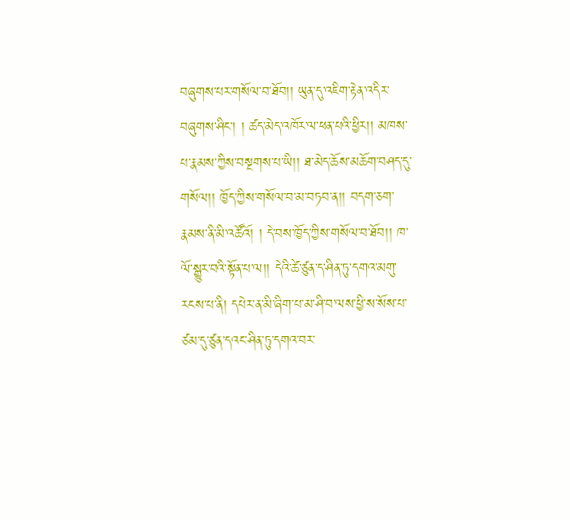བཞུགས་པར་གསོལ་བ་ཐོབ།། ཡུན་དུ་འཇིག་རྟེན་འདིར་བཞུགས་ཤིང་། ། ཚད་མེད་འཁོར་ལ་ཕན་པའི་ཕྱིར།། མཁས་པ་རྣམས་ཀྱིས་བསྔགས་པ་ཡི།། ཐ་མེད་ཆོས་མཆོག་བཤད་དུ་གསོལ།། ཁྱོད་ཀྱིས་གསོལ་བ་མ་བཏབ་ན།། བདག་ཅག་རྣམས་ནི་མི་འཚོའོ། ། དེ་བས་ཁྱོད་ཀྱིས་གསོལ་བ་ཐོབ།། ཁ་ལོ་སྒྱུར་བའི་སྟོན་པ་ལ།། དེའི་ཚེ་ཙུན་ད་ཤིན་ཏུ་དགའ་མགུ་རངས་པ་ནི། དཔེར་ན་མི་ཞིག་པ་མ་ཤི་བ་ལས་ཕྱི་ས་སོས་པ་ཙམ་དུ་ཙུན་དའང་ཤིན་ཏུ་དགའ་བར་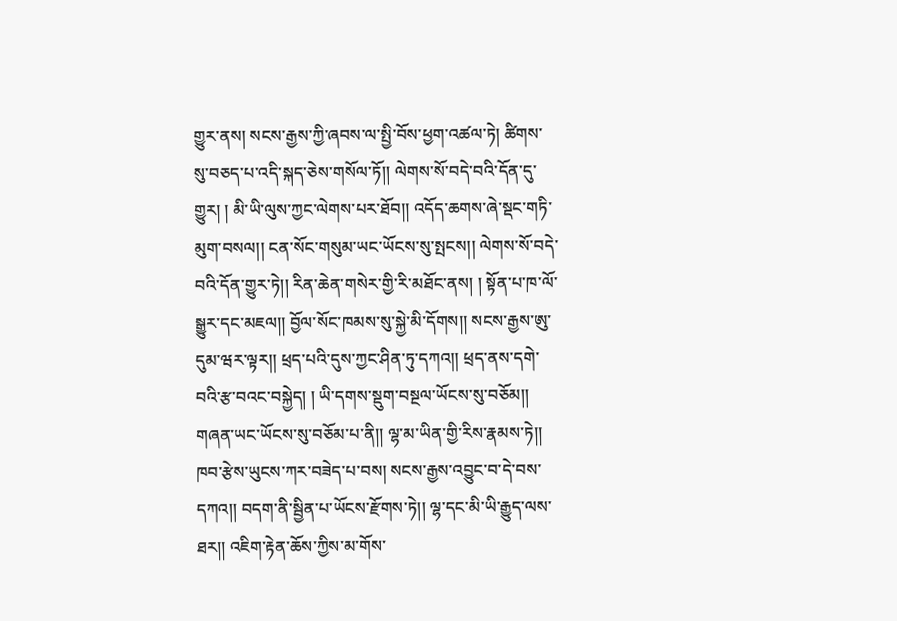གྱུར་ནས། སངས་རྒྱས་ཀྱི་ཞབས་ལ་སྤྱི་བོས་ཕྱག་འཚལ་ཏེ། ཚིགས་སུ་བཅད་པ་འདི་སྐད་ཅེས་གསོལ་ཏོ།། ལེགས་སོ་བདེ་བའི་དོན་དུ་གྱུར། ། མི་ཡི་ལུས་ཀྱང་ལེགས་པར་ཐོབ།། འདོད་ཆགས་ཞེ་སྡང་གཏི་མུག་བསལ།། ངན་སོང་གསུམ་ཡང་ཡོངས་སུ་སྤངས།། ལེགས་སོ་བདེ་བའི་དོན་གྱུར་ཏེ།། རིན་ཆེན་གསེར་གྱི་རི་མཐོང་ནས། ། སྟོན་པ་ཁ་ལོ་སྒྱུར་དང་མཇལ།། བྱོལ་སོང་ཁམས་སུ་སྐྱེ་མི་དོགས།། སངས་རྒྱས་ཨུ་དུམ་ཝར་ལྟར།། ཕྲད་པའི་དུས་ཀྱང་ཤིན་ཏུ་དཀའ།། ཕྲད་ནས་དགེ་བའི་རྩ་བའང་བསྐྱེད། ། ཡི་དགས་སྡུག་བསྔལ་ཡོངས་སུ་བཅོམ།། གཞན་ཡང་ཡོངས་སུ་བཅོམ་པ་ནི།། ལྷ་མ་ཡིན་གྱི་རིས་རྣམས་ཏེ།། ཁབ་རྩེས་ཡུངས་ཀར་བཟེད་པ་བས། སངས་རྒྱས་འབྱུང་བ་དེ་བས་དཀའ།། བདག་ནི་སྦྱིན་པ་ཡོངས་རྫོགས་ཏེ།། ལྷ་དང་མི་ཡི་རྒྱུད་ལས་ཐར།། འཇིག་རྟེན་ཆོས་ཀྱིས་མ་གོས་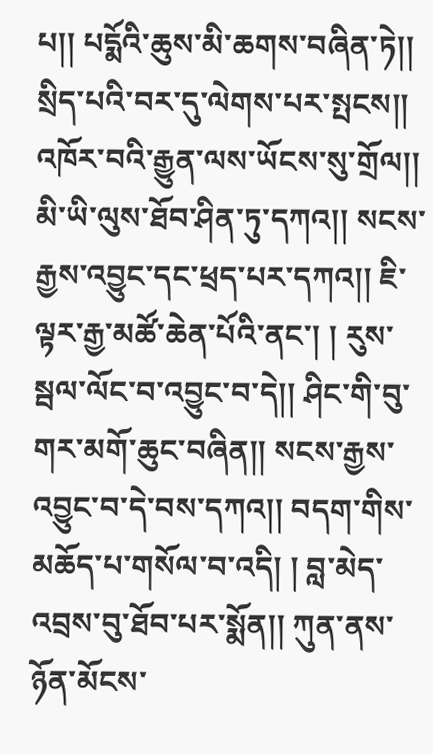པ།། པདྨོའི་ཆུས་མི་ཆགས་བཞིན་ཏེ།། སྲིད་པའི་བར་དུ་ལེགས་པར་སྤངས།། འཁོར་བའི་རྒྱུན་ལས་ཡོངས་སུ་གྲོལ།། མི་ཡི་ལུས་ཐོབ་ཤིན་ཏུ་དཀའ།། སངས་རྒྱས་འབྱུང་དང་ཕྲད་པར་དཀའ།། ཇི་ལྟར་རྒྱ་མཚོ་ཆེན་པོའི་ནང་། ། རུས་སྦལ་ལོང་བ་འབྱུང་བ་དེ།། ཤིང་གི་བུ་གར་མགོ་ཆུང་བཞིན།། སངས་རྒྱས་འབྱུང་བ་དེ་བས་དཀའ།། བདག་གིས་མཆོད་པ་གསོལ་བ་འདི། ། བླ་མེད་འབྲས་བུ་ཐོབ་པར་སྨོན།། ཀུན་ནས་ཉོན་མོངས་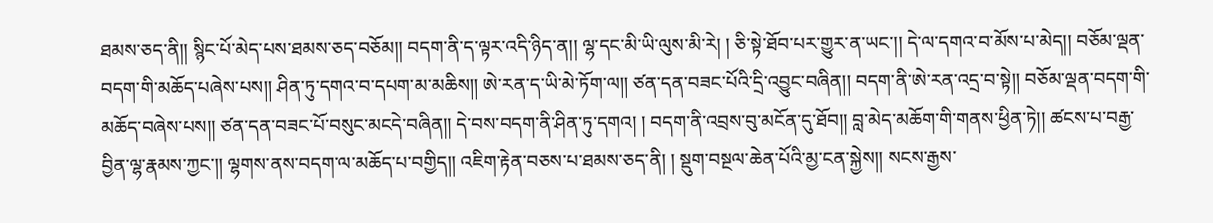ཐམས་ཅད་ནི།། སྙིང་པོ་མེད་པས་ཐམས་ཅད་བཅོམ།། བདག་ནི་ད་ལྟར་འདི་ཉིད་ན།། ལྷ་དང་མི་ཡི་ལུས་མི་རེ། ། ཅི་སྟེ་ཐོབ་པར་གྱུར་ན་ཡང་།། དེ་ལ་དགའ་བ་མོས་པ་མེད།། བཅོམ་ལྡན་བདག་གི་མཆོད་པཞེས་པས།། ཤིན་ཏུ་དགའ་བ་དཔག་མ་མཆིས།། ཨེ་རན་ད་ཡི་མེ་ཏོག་ལ།། ཙན་དན་བཟང་པོའི་དྲི་འབྱུང་བཞིན།། བདག་ནི་ཨེ་རན་འདྲ་བ་སྟེ།། བཅོམ་ལྡན་བདག་གི་མཆོད་བཞེས་པས།། ཙན་དན་བཟང་པོ་བསུང་མངདེ་བཞིན།། དེ་བས་བདག་ནི་ཤིན་ཏུ་དགའ། ། བདག་ནི་འབྲས་བུ་མངོན་དུ་ཐོབ།། བླ་མེད་མཆོག་གི་གནས་ཕྱིན་ཏེ།། ཚངས་པ་བརྒྱ་བྱིན་ལྷ་རྣམས་ཀྱང་།། ལྷགས་ནས་བདག་ལ་མཆོད་པ་བགྱིད།། འཇིག་རྟེན་བཅས་པ་ཐམས་ཅད་ནི། ། སྡུག་བསྔལ་ཆེན་པོའི་མྱ་ངན་སྐྱེས།། སངས་རྒྱས་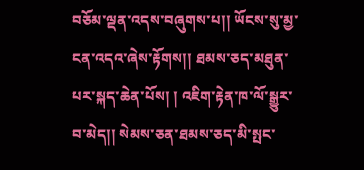བཅོམ་ལྡན་འདས་བཞུགས་པ།། ཡོངས་སུ་མྱ་ངན་འདའ་ཞེས་རྟོགས།། ཐམས་ཅད་མཐུན་པར་སྐད་ཆེན་པོས། ། འཇིག་རྟེན་ཁ་ལོ་སྒྱུར་བ་མེད།། སེམས་ཅན་ཐམས་ཅད་མི་སྤང་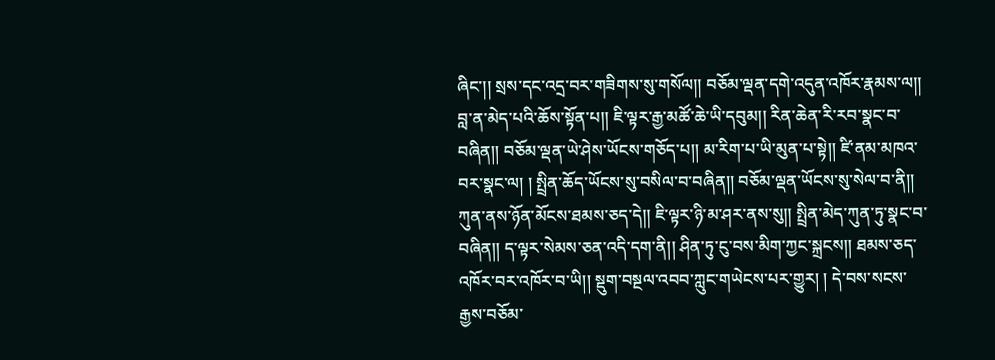ཞིང་།། སྲས་དང་འདྲ་བར་གཟིགས་སུ་གསོལ།། བཅོམ་ལྡན་དགེ་འདུན་འཁོར་རྣམས་ལ།། བླ་ན་མེད་པའི་ཆོས་སྟོན་པ།། ཇི་ལྟར་རྒྱ་མཚོ་ཆེ་ཡི་དབུམ།། རིན་ཆེན་རི་རབ་སྣང་བ་བཞིན།། བཅོམ་ལྡན་ཡེ་ཤེས་ཡོངས་གཅོད་པ།། མ་རིག་པ་ཡི་མུན་པ་སྟེ།། ཛི་ནམ་མཁའ་བར་སྣང་ལ། ། སྤྲིན་ཆོད་ཡོངས་སུ་བསིལ་བ་བཞིན།། བཅོམ་ལྡན་ཡོངས་སུ་སེལ་བ་ནི།། ཀུན་ནས་ཉོན་མོངས་ཐམས་ཅད་དེ།། ཇི་ལྟར་ཉི་མ་ཤར་ནས་སུ།། སྤྲིན་མེད་ཀུན་ཏུ་སྣང་བ་བཞིན།། ད་ལྟར་སེམས་ཅན་འདི་དག་ནི།། ཤིན་ཏུ་ངུ་བས་མིག་ཀྱང་སྐྲངས།། ཐམས་ཅད་འཁོར་བར་འཁོར་བ་ཡི།། སྡུག་བསྔལ་འབབ་ཀླུང་གཡེངས་པར་གྱུར། ། དེ་བས་སངས་རྒྱས་བཅོམ་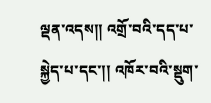ལྡན་འདས།། འགྲོ་བའི་དད་པ་སྐྱེད་པ་དང་།། འཁོར་བའི་སྡུག་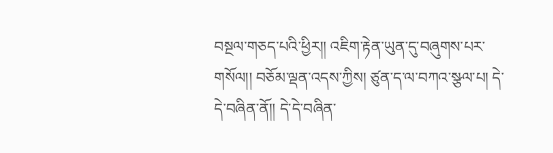བསྔལ་གཅད་པའི་ཕྱིར།། འཇིག་རྟེན་ཡུན་དུ་བཞུགས་པར་གསོལ།། བཅོམ་ལྡན་འདས་ཀྱིས། ཙུན་ད་ལ་བཀའ་སྩལ་པ། དེ་དེ་བཞིན་ནོ།། དེ་དེ་བཞིན་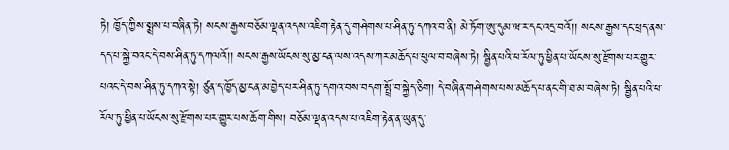ཏེ། ཁྱོད་ཀྱིས་སྨྲས་པ་བཞིན་ཏེ། སངས་རྒྱས་བཅོམ་ལྡན་འདས་འཇིག་རྟེན་དུ་གཤེགས་པ་ཤིན་ཏུ་དཀའ་བ་ནི། མེ་ཏོག་ཨུ་དུམ་ཝ་ར་དང་འདྲ་བའོ།། སངས་རྒྱས་དང་ཕྲད་ནས་དད་པ་སྐྱེ་བའང་དེ་བས་ཤིན་ཏུ་དཀལའོ།། སངས་རྒྱས་ཡོངས་སུ་མྱ་ངན་ལས་འདས་ཀར་མཆོད་པ་ཕུལ་བ་བཞེས་ཏེ། སྦྱིན་པའི་ཕ་རོལ་ཏུ་ཕྱིན་པ་ཡོངས་སུ་རྫོགས་པར་གྱུར་པའང་དེ་བས་ཤིན་ཏུ་དཀའ་སྟེ། ཙུན་ད་ཁྱོད་མྱ་ངན་མ་བྱེད་པར་ཤིན་ཏུ་དགའ་བས་བདག་སྤྲོ་བ་སྐྱེད་ཅིག། དེ་བཞིན་གཤེགས་པས་མཆོད་པ་ནང་གི་ཐ་མ་བཞེས་ཏེ། སྦྱིན་པའི་ཕ་རོལ་ཏུ་ཕྱིན་པ་ཡོངས་སུ་རྫོགས་པར་གྱུར་པས་ཆོག་གིས། བཅོམ་ལྡན་འདས་པ་འཇིག་རྟེན་ན་ཡུན་དུ་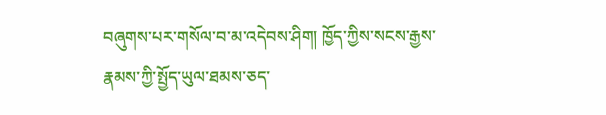བཞུགས་པར་གསོལ་བ་མ་འདེབས་ཤིག། ཁྱོད་ཀྱིས་སངས་རྒྱས་རྣམས་ཀྱི་སྤྱོད་ཡུལ་ཐམས་ཅད་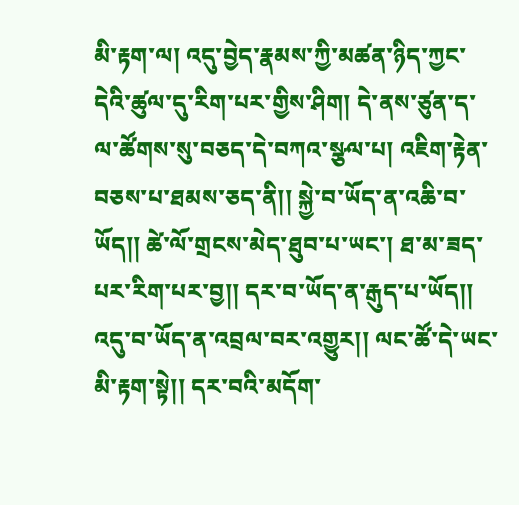མི་རྟག་ལ། འདུ་བྱེད་རྣམས་ཀྱི་མཚན་ཉིད་ཀྱང་དེའི་ཚུལ་དུ་རིག་པར་གྱིས་ཤིག། དེ་ནས་ཙུན་ད་ལ་ཚོགས་སུ་བཅད་དེ་བཀའ་སྩལ་པ། འཇིག་རྟེན་བཅས་པ་ཐམས་ཅད་ནི།། སྐྱེ་བ་ཡོད་ན་འཆི་བ་ཡོད།། ཚེ་ལོ་གྲངས་མེད་ཐུབ་པ་ཡང་། ཐ་མ་ཟད་པར་རིག་པར་བྱ།། དར་བ་ཡོད་ན་རྒུད་པ་ཡོད།། འདུ་བ་ཡོད་ན་འབྲལ་བར་འགྱུར།། ལང་ཚོ་དེ་ཡང་མི་རྟག་སྟེ།། དར་བའི་མདོག་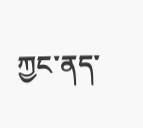ཀྱང་ནད་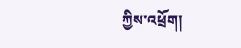ཀྱིས་འཕྲོག།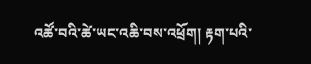འཚོ་བའི་ཚེ་ཡང་འཆི་བས་འཕྲོག། རྟག་པའི་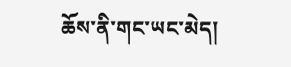ཆོས་ནི་གང་ཡང་མེད།